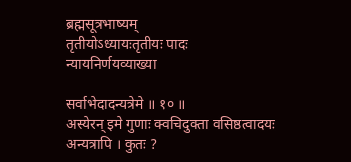ब्रह्मसूत्रभाष्यम्
तृतीयोऽध्यायःतृतीयः पादः
न्यायनिर्णयव्याख्या

सर्वाभेदादन्यत्रेमे ॥ १० ॥
अस्येरन् इमे गुणाः क्वचिदुक्ता वसिष्ठत्वादयः अन्यत्रापि । कुतः ?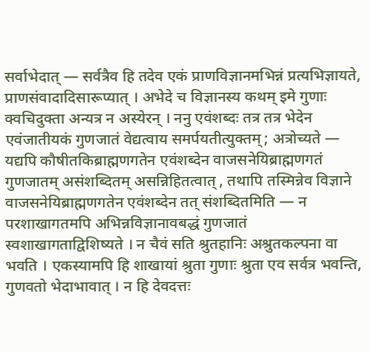सर्वाभेदात् — सर्वत्रैव हि तदेव एकं प्राणविज्ञानमभिन्नं प्रत्यभिज्ञायते, प्राणसंवादादिसारूप्यात् । अभेदे च विज्ञानस्य कथम् इमे गुणाः क्वचिदुक्ता अन्यत्र न अस्येरन् । ननु एवंशब्दः तत्र तत्र भेदेन एवंजातीयकं गुणजातं वेद्यत्वाय समर्पयतीत्युक्तम्; अत्रोच्यते — यद्यपि कौषीतकिब्राह्मणगतेन एवंशब्देन वाजसनेयिब्राह्मणगतं गुणजातम् असंशब्दितम् असन्निहितत्वात् , तथापि तस्मिन्नेव विज्ञाने वाजसनेयिब्राह्मणगतेन एवंशब्देन तत् संशब्दितमिति — न परशाखागतमपि अभिन्नविज्ञानावबद्धं गुणजातं स्वशाखागताद्विशिष्यते । न चैवं सति श्रुतहानिः अश्रुतकल्पना वा भवति । एकस्यामपि हि शाखायां श्रुता गुणाः श्रुता एव सर्वत्र भवन्ति, गुणवतो भेदाभावात् । न हि देवदत्तः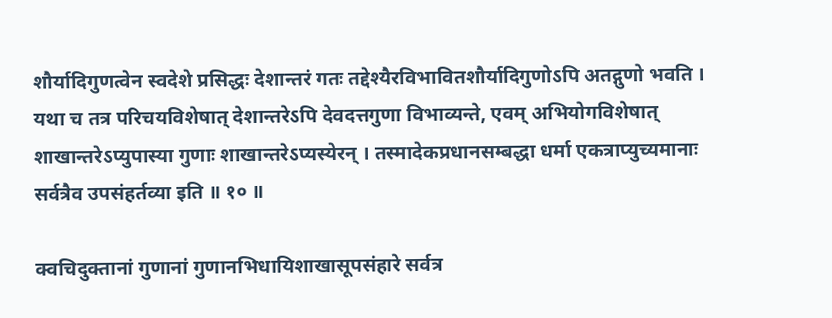शौर्यादिगुणत्वेन स्वदेशे प्रसिद्धः देशान्तरं गतः तद्देश्यैरविभावितशौर्यादिगुणोऽपि अतद्गुणो भवति । यथा च तत्र परिचयविशेषात् देशान्तरेऽपि देवदत्तगुणा विभाव्यन्ते, एवम् अभियोगविशेषात् शाखान्तरेऽप्युपास्या गुणाः शाखान्तरेऽप्यस्येरन् । तस्मादेकप्रधानसम्बद्धा धर्मा एकत्राप्युच्यमानाः सर्वत्रैव उपसंहर्तव्या इति ॥ १० ॥

क्वचिदुक्तानां गुणानां गुणानभिधायिशाखासूपसंहारे सर्वत्र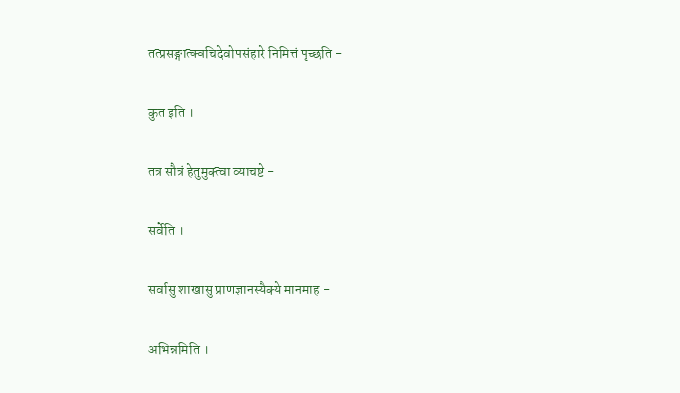तत्प्रसङ्गात्क्वचिदेवोपसंहारे निमित्तं पृच्छति -

कुत इति ।

तत्र सौत्रं हेतुमुक्त्वा व्याचष्टे -

सर्वेति ।

सर्वासु शाखासु प्राणज्ञानस्यैक्ये मानमाह -

अभिन्नमिति ।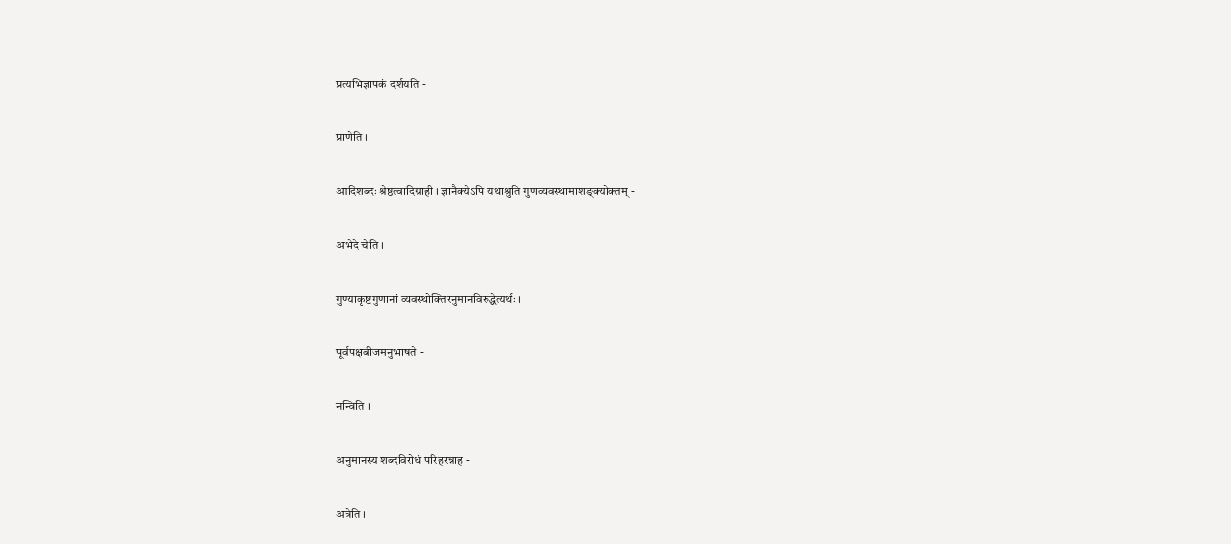प्रत्यभिज्ञापकं दर्शयति -

प्राणेति ।

आदिशब्दः श्रेष्ठत्वादिग्राही । ज्ञानैक्येऽपि यथाश्रुति गुणव्यवस्थामाशङ्क्योक्तम् -

अभेदे चेति ।

गुण्याकृष्टगुणानां व्यवस्थोक्तिरनुमानविरुद्धेत्यर्थः ।

पूर्वपक्षबीजमनुभाषते -

नन्विति ।

अनुमानस्य शब्दविरोधं परिहरन्नाह -

अत्रेति ।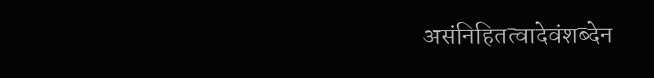असंनिहितत्वादेवंशब्देन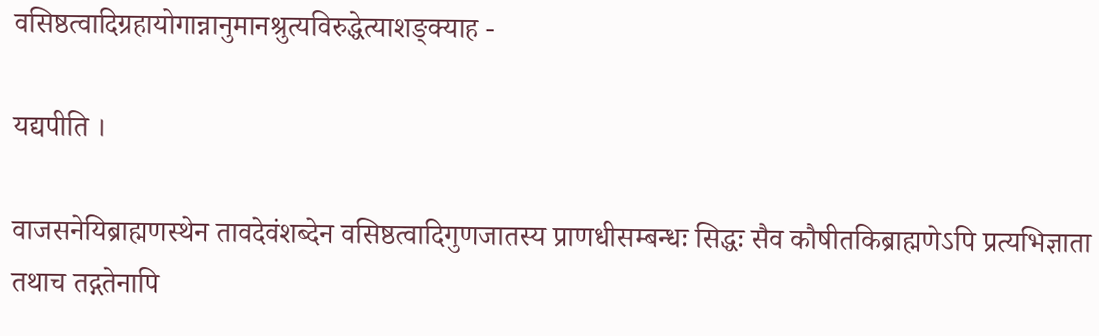वसिष्ठत्वादिग्रहायोगान्नानुमानश्रुत्यविरुद्धेत्याशङ्क्याह -

यद्यपीति ।

वाजसनेयिब्राह्मणस्थेन तावदेवंशब्देन वसिष्ठत्वादिगुणजातस्य प्राणधीसम्बन्धः सिद्धः सैव कौषीतकिब्राह्मणेऽपि प्रत्यभिज्ञाता तथाच तद्गतेनापि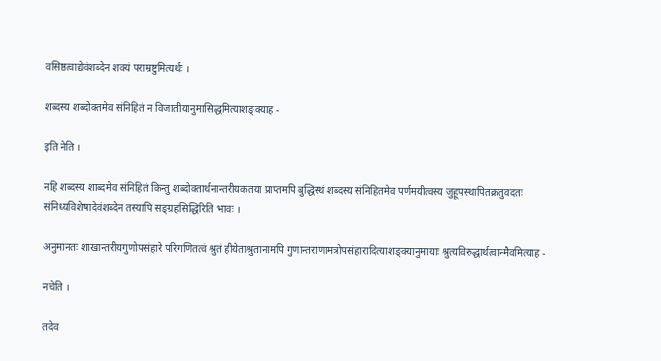वसिष्ठत्वाद्येवंशब्देन शक्यं पराम्रष्टुमित्यर्थः ।

शब्दस्य शब्दोक्तमेव संनिहितं न विजातीयानुमासिद्धमित्याशङ्क्याह -

इति नेति ।

नहि शब्दस्य शाब्दमेव संनिहितं किन्तु शब्दोक्तार्थनान्तरीयकतया प्राप्तमपि बुद्धिस्थं शब्दस्य संनिहितमेव पर्णमयीत्वस्य जुहूपस्थापितक्रतुवदतः संनिध्यविशेषादेवंशब्देन तस्यापि सङ्ग्रहसिद्धिरिति भावः ।

अनुमानतः शाखान्तरीयगुणोपसंहारे परिगणितत्वं श्रुतं हीयेताश्रुतानामपि गुणान्तराणामत्रोपसंहारादित्याशङ्क्यानुमायाः श्रुत्यविरुद्धार्थत्वान्मैवमित्याह -

नचेति ।

तदेव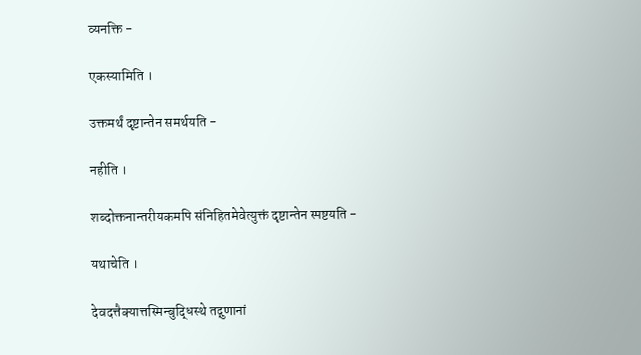व्यनक्ति -

एकस्यामिति ।

उक्तमर्थं दृष्टान्तेन समर्थयति -

नहीति ।

शब्दोक्तनान्तरीयकमपि संनिहितमेवेत्युक्तं दृष्टान्तेन स्पष्टयति -

यथाचेति ।

देवदत्तैक्यात्तस्मिन्बुद्धिस्थे तद्गुणानां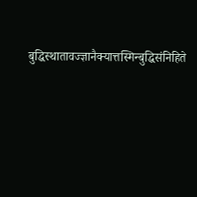बुद्धिस्थातावज्ज्ञानैक्यात्तस्मिन्बुद्धिसंनिहिते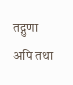तद्गुणा अपि तथा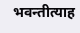भवन्तीत्याह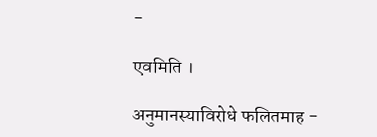-

एवमिति ।

अनुमानस्याविरोधे फलितमाह -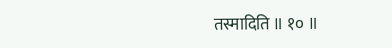तस्मादिति ॥ १० ॥